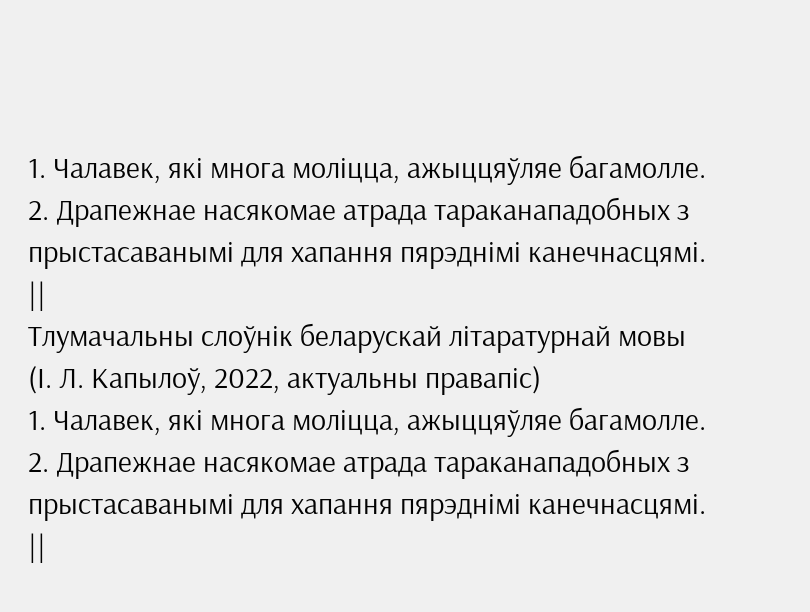1. Чалавек, які многа моліцца, ажыццяўляе багамолле.
2. Драпежнае насякомае атрада тараканападобных з прыстасаванымі для хапання пярэднімі канечнасцямі.
||
Тлумачальны слоўнік беларускай літаратурнай мовы (І. Л. Капылоў, 2022, актуальны правапіс)
1. Чалавек, які многа моліцца, ажыццяўляе багамолле.
2. Драпежнае насякомае атрада тараканападобных з прыстасаванымі для хапання пярэднімі канечнасцямі.
||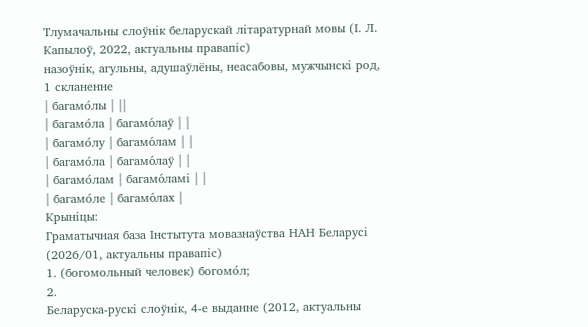Тлумачальны слоўнік беларускай літаратурнай мовы (І. Л. Капылоў, 2022, актуальны правапіс)
назоўнік, агульны, адушаўлёны, неасабовы, мужчынскі род, 1 скланенне
| багамо́лы | ||
| багамо́ла | багамо́лаў | |
| багамо́лу | багамо́лам | |
| багамо́ла | багамо́лаў | |
| багамо́лам | багамо́ламі | |
| багамо́ле | багамо́лах |
Крыніцы:
Граматычная база Інстытута мовазнаўства НАН Беларусі (2026/01, актуальны правапіс)
1. (богомольный человек) богомо́л;
2.
Беларуска-рускі слоўнік, 4-е выданне (2012, актуальны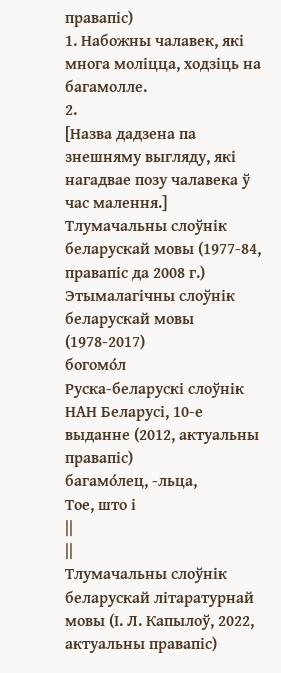правапіс)
1. Набожны чалавек, які многа моліцца, ходзіць на багамолле.
2.
[Назва дадзена па знешняму выгляду, які нагадвае позу чалавека ў час малення.]
Тлумачальны слоўнік беларускай мовы (1977-84, правапіс да 2008 г.)
Этымалагічны слоўнік беларускай мовы (1978-2017)
богомо́л
Руска-беларускі слоўнік НАН Беларусі, 10-е выданне (2012, актуальны правапіс)
багамо́лец, -льца,
Тое, што і
||
||
Тлумачальны слоўнік беларускай літаратурнай мовы (І. Л. Капылоў, 2022, актуальны правапіс)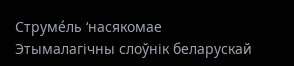Струме́ль ‘насякомае
Этымалагічны слоўнік беларускай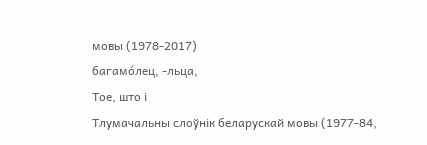мовы (1978-2017)
багамо́лец, ‑льца,
Тое, што і
Тлумачальны слоўнік беларускай мовы (1977-84,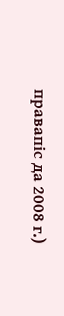правапіс да 2008 г.)